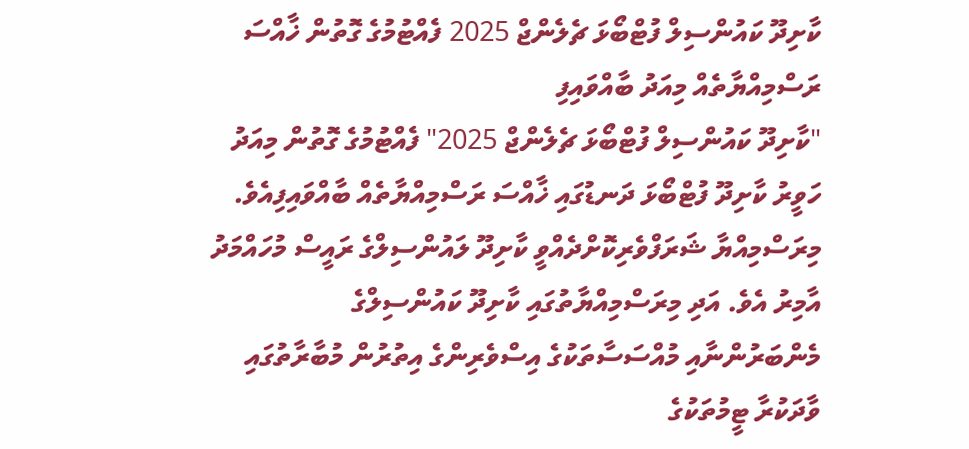ކާށިދޫ ކައުންސިލް ފުޓްބޯޅަ ޗެލެންޖް 2025 ފެއްޓުމުގެ ގޮތުން ޚާއްސަ ރަސްމިއްޔާތެއް މިއަދު ބާއްވައިފި
"ކާށިދޫ ކައުންސިލް ފުޓްބޯޅަ ޗެލެންޖް 2025" ފެއްޓުމުގެ ގޮތުން މިއަދު ހަވީރު ކާށިދޫ ފުޓްބޯޅަ ދަނޑުގައި ޚާއްސަ ރަސްމިއްޔާތެއް ބާއްވައިފިއެވެ.
މިރަސްމިއްޔާ ޝަރަފްވެރިކޮށްދެއްވީ ކާށިދޫ ލައުންސިލްގެ ރައީސް މުހައްމަދު އާމިރު އެވެ. އަދި މިރަސްމިއްޔާތުގައި ކާށިދޫ ކައުންސިލްގެ މެންބަރުންނާއި މުއްސަސާތަކުގެ އިސްވެރިންގެ އިތުރުން މުބާރާތުގައި ވާދަކުރާ ޓީމުތަކުގެ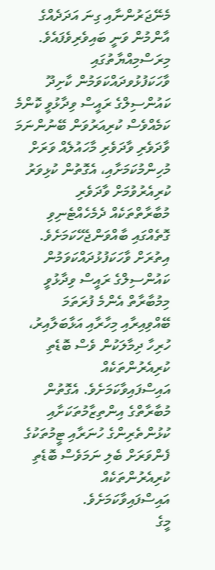މެނޭޖަރުންނާއި ގިނަ އަދަދެއްގެ އާންމުން ވަނީ ބައިވެރިވެފައެވެ.
މިރަސްމިއްޔާތުގައި ވާހަކަފުޅުވދައްކަވަމުން ކާށިދޫ ކައުންސިލްގެ ރައީސް ވިދާޅުވީ ކޮންމެ ކަމެއްވެސް ކުރިއަރުވަން ބޭނުންނަމަ ވާދަވެރި ވާދަވެރި މާހައުލެއް ވަރަށް މުހިންމުކަމަށާއި، އެގޮތުން ކުޅިވަރު ކުރިއެރުވުމަށް ވާދަވެރި މުބާރާތްތަކެއް ދެމެހެއްޓެނިވި ގޮތެއްގައި ބާއްވަންޖެހޭކަމަށެވެ.
އިތުރަށް ވާހަކަފުޅުދައްކަވަމުން ކައުންސިލްގެ ރައީސް ވިދާޅުވީ މިމުބާރާތް އެންމެ ފުރަތަމަ ބޭއްވިއިރާއި މިހާރާއި އަޅާބަލާއިރު، ހުރިހާ ދިމާލަކުން ވެސް ބޮޑެތި ކުރިއެރުންތަކެއް އައިސްފައިވާކަމަށެވެ. އެގޮތުން މުބާރާތްގެ އިންތިޒާމުތަކަށާއި ކުޅުންތެރިންގެ ހުނަރާއި ޓީމުތަކުގެ ފެންވަރަށް ބެލި ނަމަވެސް ބޮޑެތި ކުރިއެރުންތަކެއް އައިސްފައިވާކަމަށެވެ.
މީގެ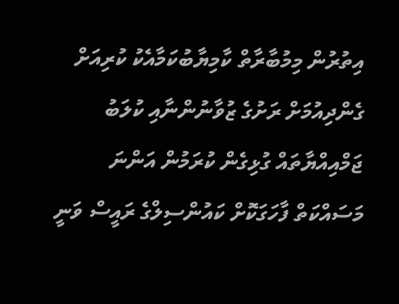އިތުރުން މިމުބާރާތް ކާމިޔާބުކަމާއެކު ކުރިއަށް ގެންދިއުމަށް ރަށުގެ ޒުވާނުންނާއި ކުލަބު ޖަމްއިއްޔާތައް ގުޅިގެން ކުރަމުން އަންނަ މަސައްކަތް ފާހަގަކޮށް ކައުންސިލްގެ ރައީސް ވަނީ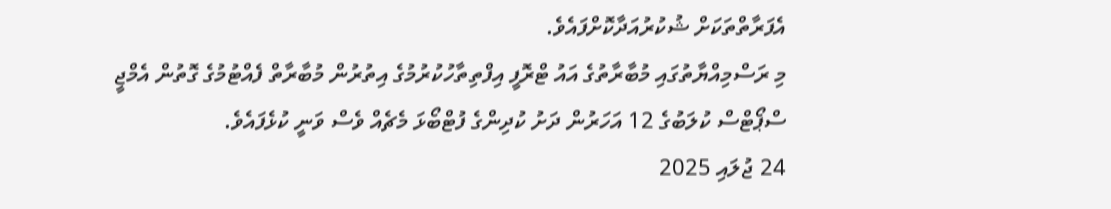އެފަރާތްތަކަށް ޝުކުރުއަދާކޮށްފައެވެ.
މި ރަސްމިއްޔާތުގައި މުބާރާތުގެ އައު ޓްރޮފީ އިފްތިތާހުކުރުމުގެ އިތުރުން މުބާރާތް ފެއްޓުމުގެ ގޮތުން އެމްޖީ ސްޕޯޓްސް ކުލަބުގެ 12 އަހަރުން ދަށު ކުދިންގެ ފުޓްބޯޅަ މެޗެއް ވެސް ވަނީ ކުޅެފައެވެ.
24 ޖުލައި 2025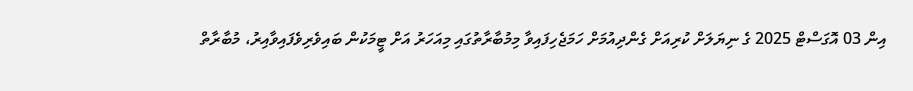އިން 03 އޮގަސްޓް 2025 ގެ ނިޔަލަށް ކުރިއަށް ގެންދިއުމަށް ހަމަޖެހިފައިވާ މިމުބާރާތުގައި މިއަހަރު އަށް ޓީމަކުން ބައިވެރިވެފައިވާއިރު، މުބާރާތް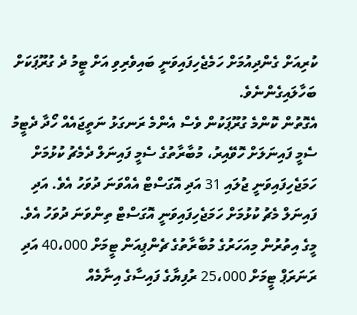ކުރިއަށް ގެންދިއުމަށް ހަމެޖެހިފައިވަނީ ބައިވެރިވި އަށް ޓީމު ދެ ގުރޫޕަކަށް ބަހާލައިގެންނެވެ.
އެގޮތުން ކޮންމެ ގުރޫޕަކުން ވެސް އެންމެ ރަނގަޅު ނަތީޖައެއް ހޯދާ ދެޓީމު ސެމީ ފައިނަލަށް ހޮވޭއިރު، މުބާރާތުގެ ސެމީ ފައިނަލް ދެމެޗު ކުޅުމަށް ހަމަޖެހިފައިވަނީ ޖުލައި 31 އަދި އޮގަސްޓް އެއްވަނަ ދުވަހު އެވެ. އަދި ފައިނަލް މެޗު ކުޅުމަށް ހަމަޖެހިފައިވަނީ އޮގަސްޓް ތިންވަނަ ދުވަހު އެވެ.
މީގެ އިތުރުން މިއަހަރުގެ މުބާރާތުގެ ޗެންޕިއަން ޓީމަށް 40،000 އަދި ރަނަރަޕް ޓީމަށް 25،000 ރުފިޔާގެ ފައިސާގެ އިނާމެއް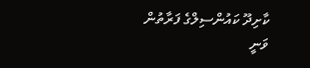ކާށިދޫ ކައުންސިލްގެ ފަރާތުން ވަނީ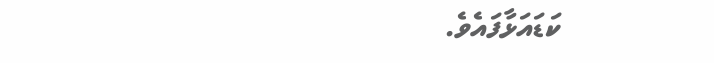ކަޑައަޅާފައެވެ.